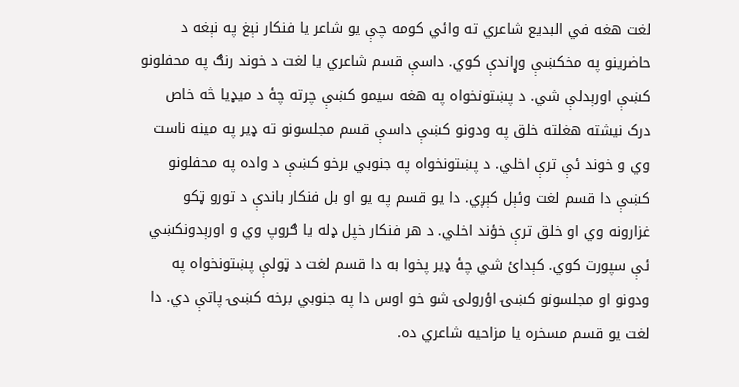لغت هغه في البديع شاعري ته وائي کومه چې يو شاعر يا فنکار نېغ په نېغه د حاضرينو په مخکښې وړاندې کوي. داسې قسم شاعري يا لغت د خوند رنګ په محفلونو کښې اورېدلې شي. د پښتونخواه په هغه سيمو کښې چرته چۀ د ميډيا څه خاص درک نيشته هغلته خلق په ودونو کښې داسې قسم مجلسونو ته ډير په مينه ناست وي و خوند ئې ترې اخلي. د پښتونخواه په جنوبي برخو کښې د واده په محفلونو کښې دا قسم لغت وئېل کېږي. دا يو قسم په يو او بل فنکار باندې د تورو ټکو غزارونه وي او خلق ترې خؤند اخلي. د هر فنکار خپل ډله يا ګروپ وي و اورېدونکښي ئې سپورت کوي. کېدائ شي چۀ ډير پخوا به دا قسم لغت د ټولې پښتونخواه په ودونو او مجلسونو کښۍ اؤرولۍ شو خو اوس دا په جنوبي برخه کښۍ پاتې دي. دا لغت يو قسم مسخره يا مزاحيه شاعري ده.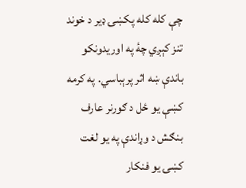چې کله کله پکښۍ ډير د خوند تنز کېږي چۀ په اوريدونکو باندې ښه اثر پرېباسي. په کرمه کښې يو ځل د ګورنر عارف بنګش د وړاندې په يو لغت کښۍ يو فنکار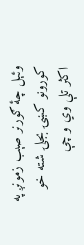وئېل چۀ ګورنر صېب زمونږ په کورونو کښۍ بجلۍ شته خو اکثر تلې وي و چې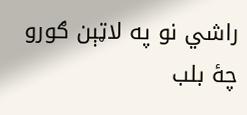راشي نو په لاټېن ګورو چۀ بلب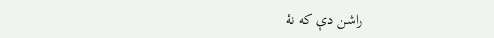راشن دې که نۀ